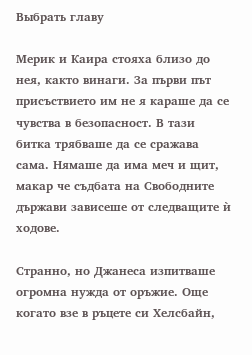Выбрать главу

Мерик и Каира стояха близо до нея, както винаги. За първи път присъствието им не я караше да се чувства в безопасност. В тази битка трябваше да се сражава сама. Нямаше да има меч и щит, макар че съдбата на Свободните държави зависеше от следващите ѝ ходове.

Странно, но Джанеса изпитваше огромна нужда от оръжие. Още когато взе в ръцете си Хелсбайн,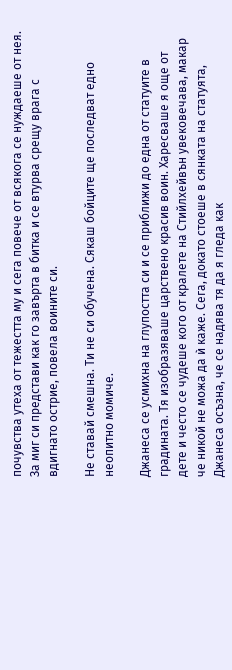почувства утеха от тежестта му и сега повече от всякога се нуждаеше от нея. За миг си представи как го завърта в битка и се втурва срещу врага с вдигнато острие, повела воините си.

Не ставай смешна. Ти не си обучена. Сякаш бойците ще последват едно неопитно момиче.

Джанеса се усмихна на глупостта си и се приближи до една от статуите в градината. Тя изобразяваше царствено красив воин. Харесваше я още от дете и често се чудеше кого от кралете на Стийлхейвън увековечава, макар че никой не можа да ѝ каже. Сега, докато стоеше в сянката на статуята, Джанеса осъзна, че се надява тя да я гледа как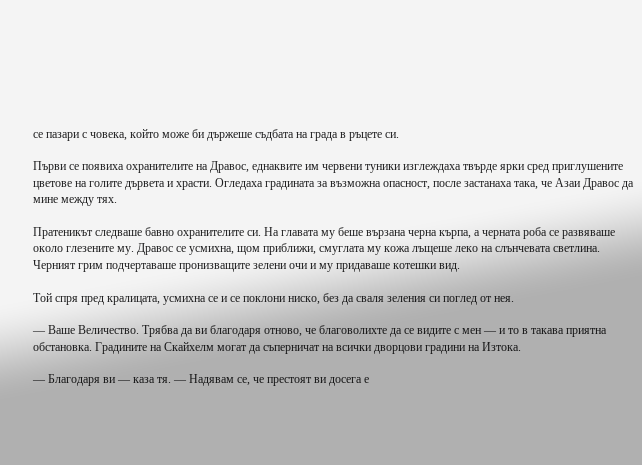се пазари с човека, който може би държеше съдбата на града в ръцете си.

Първи се появиха охранителите на Дравос, еднаквите им червени туники изглеждаха твърде ярки сред приглушените цветове на голите дървета и храсти. Огледаха градината за възможна опасност, после застанаха така, че Азаи Дравос да мине между тях.

Пратеникът следваше бавно охранителите си. На главата му беше вързана черна кърпа, а черната роба се развяваше около глезените му. Дравос се усмихна, щом приближи, смуглата му кожа лъщеше леко на слънчевата светлина. Черният грим подчертаваше пронизващите зелени очи и му придаваше котешки вид.

Той спря пред кралицата, усмихна се и се поклони ниско, без да сваля зеления си поглед от нея.

— Ваше Величество. Трябва да ви благодаря отново, че благоволихте да се видите с мен — и то в такава приятна обстановка. Градините на Скайхелм могат да съперничат на всички дворцови градини на Изтока.

— Благодаря ви — каза тя. — Надявам се, че престоят ви досега е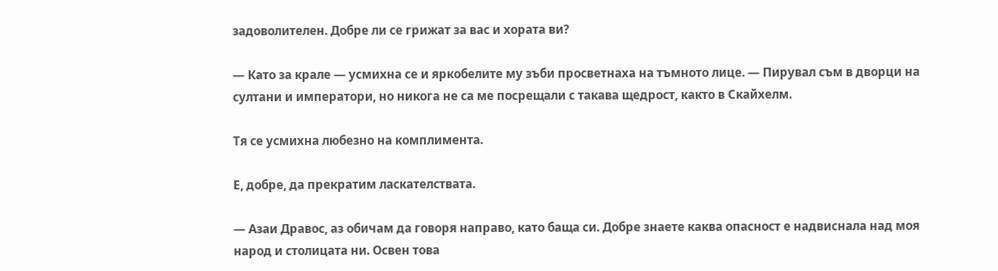задоволителен. Добре ли се грижат за вас и хората ви?

— Като за крале — усмихна се и яркобелите му зъби просветнаха на тъмното лице. — Пирувал съм в дворци на султани и императори, но никога не са ме посрещали с такава щедрост, както в Скайхелм.

Тя се усмихна любезно на комплимента.

Е, добре, да прекратим ласкателствата.

— Азаи Дравос, аз обичам да говоря направо, като баща си. Добре знаете каква опасност е надвиснала над моя народ и столицата ни. Освен това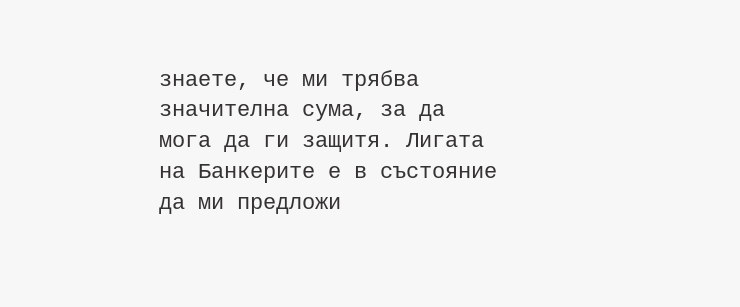знаете, че ми трябва значителна сума, за да мога да ги защитя. Лигата на Банкерите е в състояние да ми предложи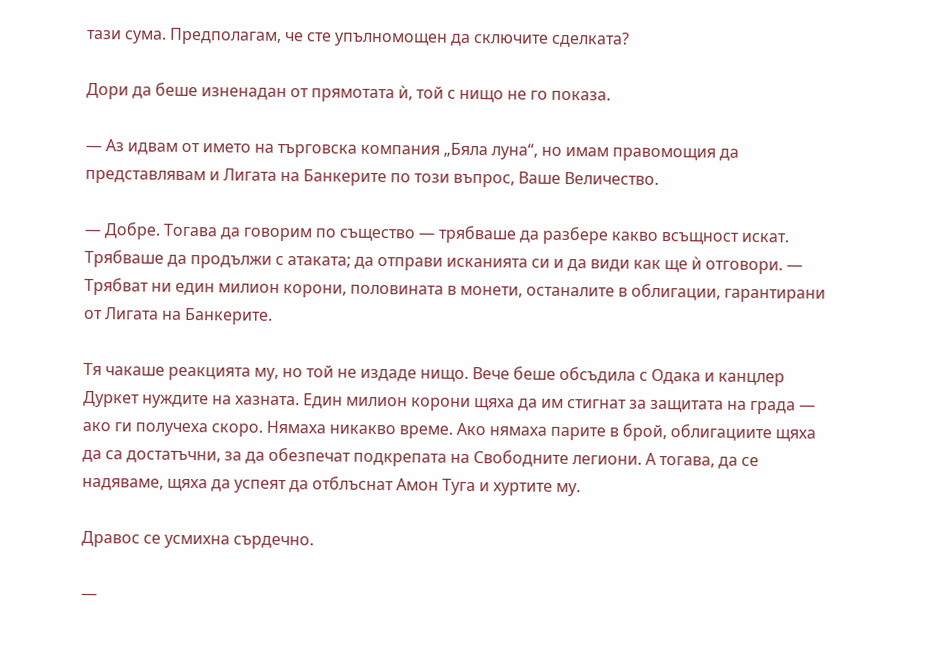тази сума. Предполагам, че сте упълномощен да сключите сделката?

Дори да беше изненадан от прямотата ѝ, той с нищо не го показа.

— Аз идвам от името на търговска компания „Бяла луна“, но имам правомощия да представлявам и Лигата на Банкерите по този въпрос, Ваше Величество.

— Добре. Тогава да говорим по същество — трябваше да разбере какво всъщност искат. Трябваше да продължи с атаката; да отправи исканията си и да види как ще ѝ отговори. — Трябват ни един милион корони, половината в монети, останалите в облигации, гарантирани от Лигата на Банкерите.

Тя чакаше реакцията му, но той не издаде нищо. Вече беше обсъдила с Одака и канцлер Дуркет нуждите на хазната. Един милион корони щяха да им стигнат за защитата на града — ако ги получеха скоро. Нямаха никакво време. Ако нямаха парите в брой, облигациите щяха да са достатъчни, за да обезпечат подкрепата на Свободните легиони. А тогава, да се надяваме, щяха да успеят да отблъснат Амон Туга и хуртите му.

Дравос се усмихна сърдечно.

—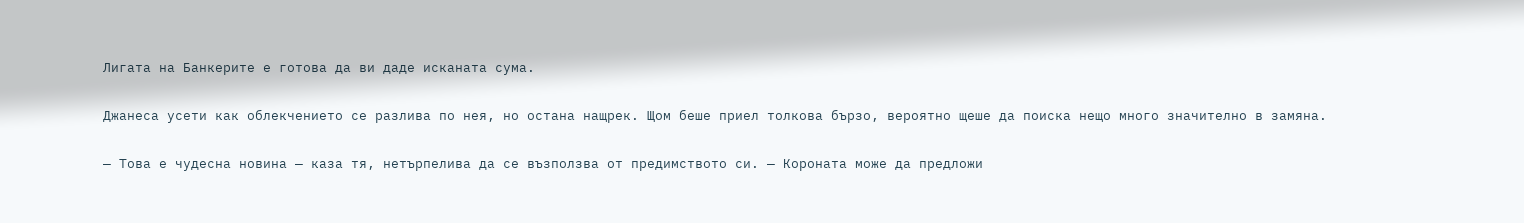Лигата на Банкерите е готова да ви даде исканата сума.

Джанеса усети как облекчението се разлива по нея, но остана нащрек. Щом беше приел толкова бързо, вероятно щеше да поиска нещо много значително в замяна.

— Това е чудесна новина — каза тя, нетърпелива да се възползва от предимството си. — Короната може да предложи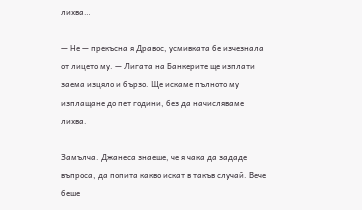лихва…

— Не — прекъсна я Дравос, усмивката бе изчезнала от лицето му. — Лигата на Банкерите ще изплати заема изцяло и бързо. Ще искаме пълното му изплащане до пет години, без да начисляваме лихва.

Замълча. Джанеса знаеше, че я чака да зададе въпроса, да попита какво искат в такъв случай. Вече беше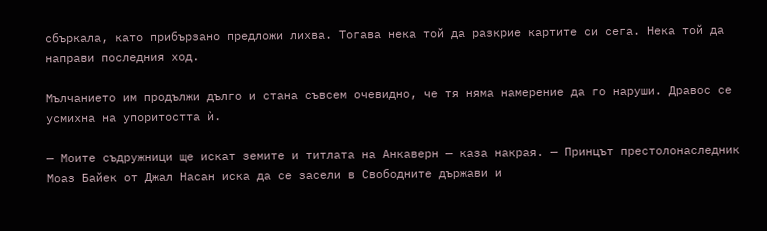сбъркала, като прибързано предложи лихва. Тогава нека той да разкрие картите си сега. Нека той да направи последния ход.

Мълчанието им продължи дълго и стана съвсем очевидно, че тя няма намерение да го наруши. Дравос се усмихна на упоритостта ѝ.

— Моите съдружници ще искат земите и титлата на Анкаверн — каза накрая. — Принцът престолонаследник Моаз Байек от Джал Насан иска да се засели в Свободните държави и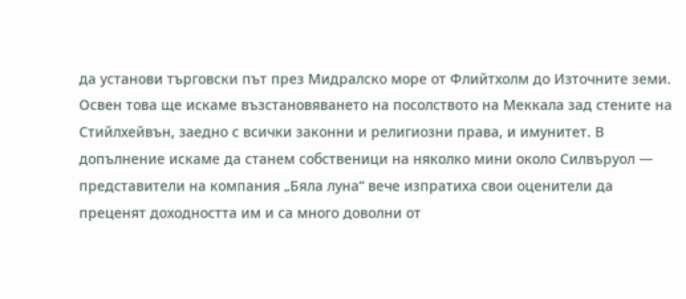да установи търговски път през Мидралско море от Флийтхолм до Източните земи. Освен това ще искаме възстановяването на посолството на Меккала зад стените на Стийлхейвън, заедно с всички законни и религиозни права, и имунитет. В допълнение искаме да станем собственици на няколко мини около Силвъруол — представители на компания „Бяла луна“ вече изпратиха свои оценители да преценят доходността им и са много доволни от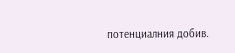потенциалния добив.